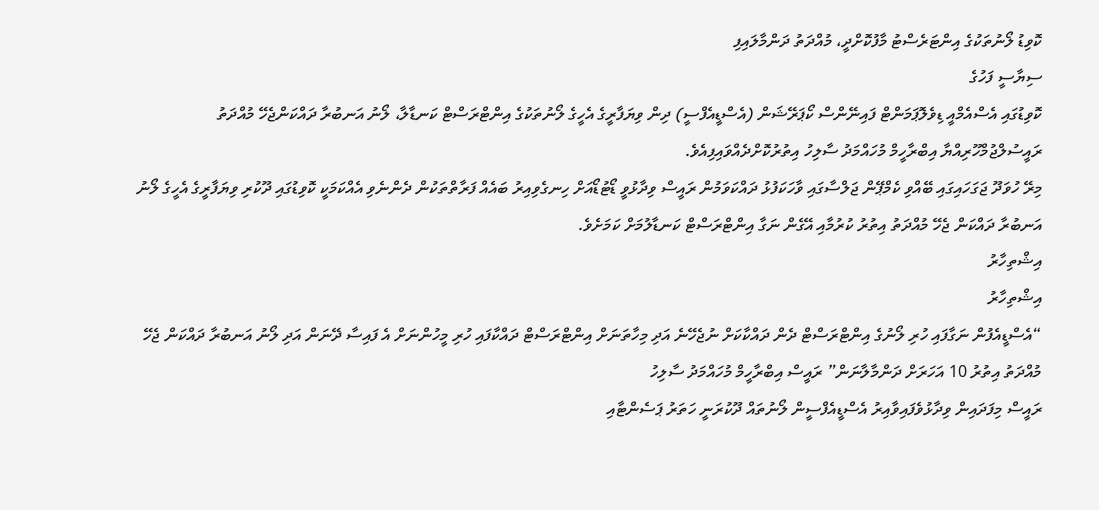ކޮވިޑު ލޯނުތަކުގެ އިންޓަރެސްޓު މާފުކޮށްދީ، މުއްދަތު ދަންމާލައިފި
ސިޔާސީ ފަހުގެ
ކޮވިޑުގައި އެސްއެމްއީ ޑިވެލޮޕަމަންޓް ފައިނޭންސް ކޯޕަރޭޝަން (އެސްޑީއެފްސީ) ދިން ވިޔަފާރީގެ އެހީގެ ލޯނުތަކުގެ އިންޓްރަސްޓް ކަނޑާލާ، ލޯނު އަނބުރާ ދައްކަންޖެހޭ މުއްދަތު ރައީސުލްޖުމްހޫރިއްޔާ އިބްރާހީމް މުހައްމަދު ސާލިހު އިތުރުކޮށްދެއްވައިފިއެވެ.
މިރޭ ހުވަދޫ ޖަގަހައިގައި ބޭއްވި ކެމްޕޭން ޖަލްސާގައި ވާހަކަފުޅު ދައްކަވަމުން ރައީސް ވިދާޅުވީ ޑޯޓުޑޯއަށް ހިނގެވިއިރު ބައެއް ފަރާތްތަކުން ދެންނެވި އެއްކަމަކީ ކޮވިޑުގައި ދޫކުރި ވިޔަފާރީގެ އެހީގެ ލޯނު އަނބުރާ ދައްކަން ޖެހޭ މުއްދަތު އިތުރު ކުރުމާއި އޭގެން ނަގާ އިންޓްރަސްޓް ކަނޑާލުމަށް ކަމަށެވެ.
އިޝްތިހާރު
އިޝްތިހާރު
“އެސްޑީއެފުން ނަގާފައި ހުރި ލޯނުގެ އިންޓްރަސްޓް ދެން ދައްކާކަށް ނުޖެހޭނެ އަދި މިހާތަނަށް އިންޓްރަސްޓް ދައްކާފައި ހުރި މީހުންނަށް އެ ފައިސާ ދޭނަން އަދި ލޯނު އަނބުރާ ދައްކަން ޖެހޭ މުއްދަތު އިތުރު 10 އަހަރަށް ދަންމާލާނަން” ރައީސް އިބްރާހީމް މުހައްމަދު ސާލިހު
ރައީސް މިފަދައިން ވިދާޅުވެފައިވާއިރު އެސްޑީއެފްސީން ލޯނުތައް ދޫކުރަނީ ހަތަރު ޕަސެންޓާއި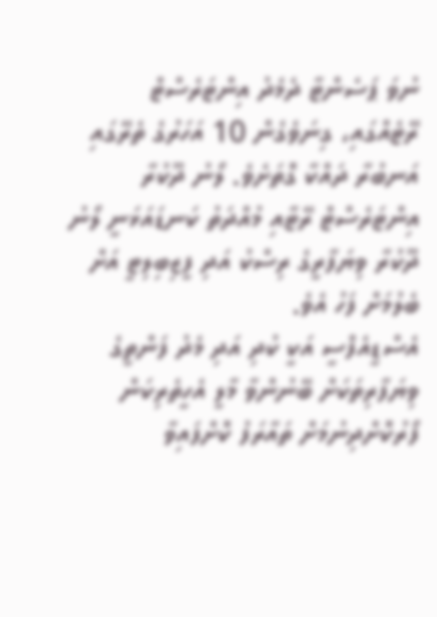ނުވަ ޕަސެންޓާ ދެމެދު އިންޓަރެސްޓް ރޭޓެއްގައި، ގިނަވެގެން 10 އަހަރުގެ ތެރޭގައި އަނބުރާ ދައްކާ ގޮތަށެވެ. ލޯނު ދޫކުރާ އިންޓަރެސްޓް ރޭޓާއި މުއްދަތު ކަނޑައަޅަނީ ލޯނު ދޫކުރާ ވިޔަފާރީގެ ރިސްކު އަދި ފީޒިބިލިޓީ އަށް ބެލުމަށް ފަހު އެވެ.
އެސްޑީއެފްސީ އަކީ ކުދި އަދި މެދު ފަންތީގެ ވިޔަފާރިތަކަށް ބޭނުންވާ މާލީ އެހީތެރިކަން ފޯރުކޮށްދިނުމަށް ތައާރަފު ކޮށްފައިވާ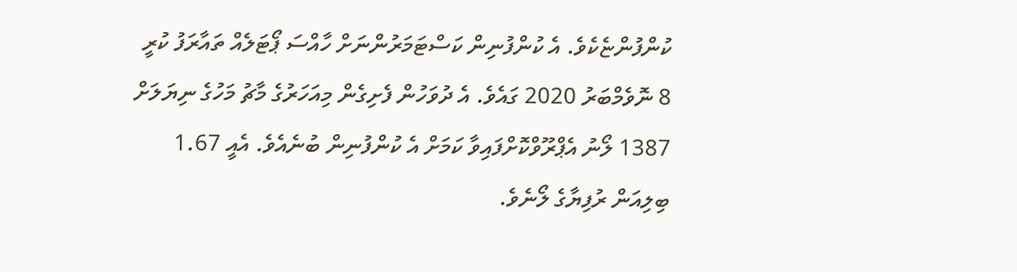ކުންފުންޏެކެވެ. އެ ކުންފުނިން ކަސްޓަމަރުންނަށް ހާއްސަ ޕޯޓަލެއް ތައާރަފު ކުރީ 8 ނޮވެމްބަރު 2020 ގައެވެ. އެ ދުވަހުން ފެށިގެން މިއަހަރުގެ މާޗު މަހުގެ ނިޔަލަށް 1387 ލޯނު އެޕްރޫވްކޮށްފައިވާ ކަމަށް އެ ކުންފުނިން ބުނެއެވެ. އެއީ 1.67 ބިލިއަން ރުފިޔާގެ ލޯނެވެ.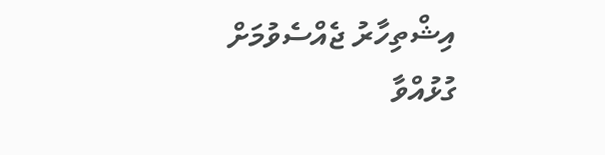އިޝްތިހާރު ޖެއްސެވުމަށް ގުޅުއްވާ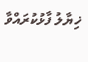ޚިޔާލު ފާޅުކުރައްވާ